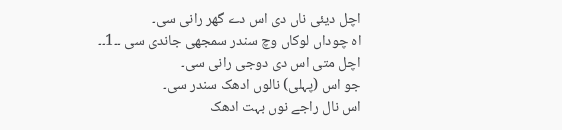اچل دیئی ناں دی اس دے گھر رانی سی۔
اہ چوداں لوکاں وچ سندر سمجھی جاندی سی ۔۔1۔۔
اچل متی اس دی دوجی رانی سی۔
جو اس (پہلی) نالوں ادھک سندر سی۔
اس نال راجے نوں بہت ادھک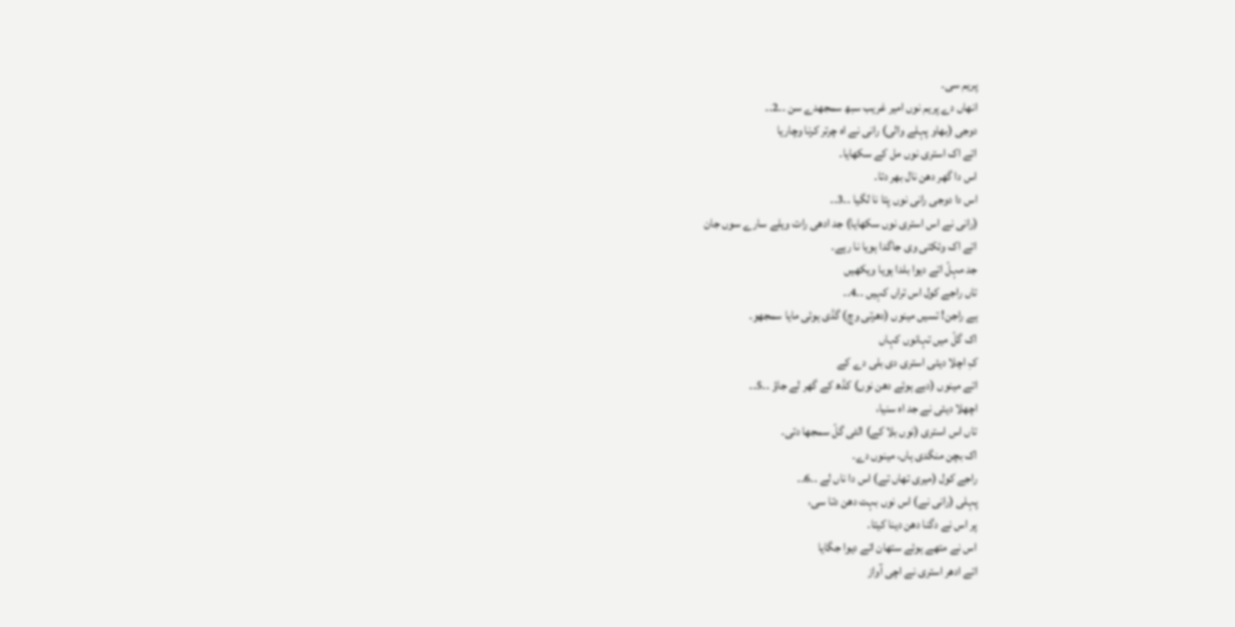پریم سی۔
انھاں دے پریم نوں امیر غریب سبھ سمجھدے سن ۔۔2۔۔
دوجی (بھاو پہلے والی) رانی نے اہ چرتر کرنا وچاریا
اتے اک استری نوں مل کے سکھایا۔
اس دا گھر دھن نال بھر دتا۔
اس دا دوجی رانی نوں پتا نا لگیا ۔۔3۔۔
(رانی نے اس استری نوں سکھایا) جد ادھی رات ویلے سارے سوں جان
اتے اک وئکتی وی جاگدا ہویا نا رہے۔
جد مہلّ اتے دیوا بلدا ہویا ویکھیں
تاں راجے کول اس تراں کہیں ۔۔4۔۔
ہے راجن! تسیں مینوں (دھرتی وچ) گڈی ہوئی مایا سمجھو۔
اک گلّ میں تہانوں کہاں
کِ اچلا دیئی استری دی بلی دے کے
اتے مینوں (دبے ہوئے دھن نوں) کڈھ کے گھر لے جاؤ ۔۔5۔۔
اچھلا دیئی نے جد اہ سنیا،
تاں اس استری (نوں بلا کے) الٹی گلّ سمجھا دتی۔
اک بچن منگدی ہاں، مینوں دے۔
راجے کول (میری تھاں تے) اس دا ناں لے ۔۔6۔۔
پہلی (رانی نے) اس نوں بہت دھن دتا سی،
پر اس نے دگنا دھن دینا کیتا۔
اس نے متھے ہوئے ستھان اتے دیوا جگایا
اتے ادھر استری نے اچی آواز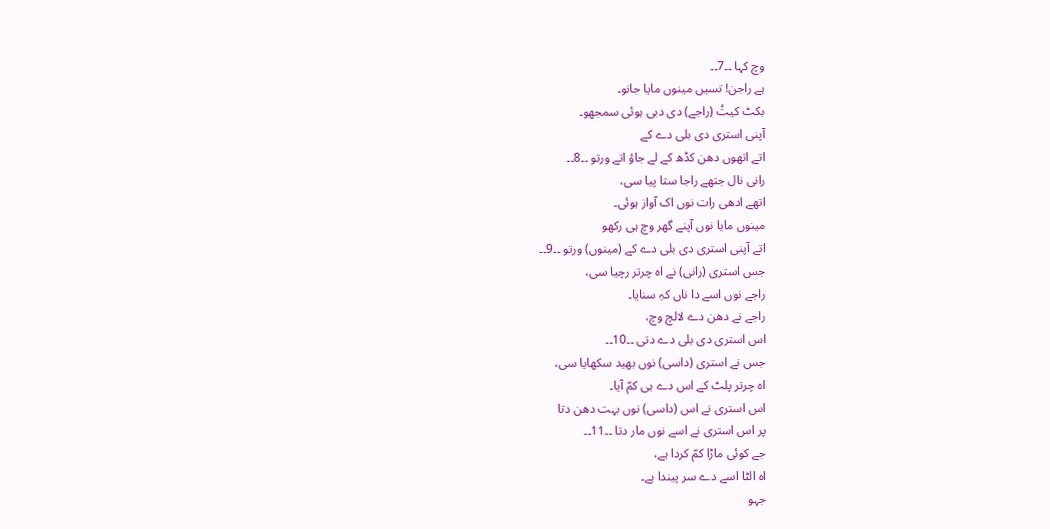وچ کہا ۔۔7۔۔
ہے راجن! تسیں مینوں مایا جانو۔
بکٹ کیتُ (راجے) دی دبی ہوئی سمجھو۔
آپنی استری دی بلی دے کے
اتے اتھوں دھن کڈھ کے لے جاؤ اتے ورتو ۔۔8۔۔
رانی نال جتھے راجا ستا پیا سی،
اتھے ادھی رات نوں اک آواز ہوئی۔
مینوں مایا نوں آپنے گھر وچ ہی رکھو
اتے آپنی استری دی بلی دے کے (مینوں) ورتو ۔۔9۔۔
جس استری (رانی) نے اہ چرتر رچیا سی،
راجے نوں اسے دا ناں کہِ سنایا۔
راجے نے دھن دے لالچ وچ،
اس استری دی بلی دے دتی ۔۔10۔۔
جس نے استری (داسی) نوں بھید سکھایا سی،
اہ چرتر پلٹ کے اس دے ہی کمّ آیا۔
اس استری نے اس (داسی) نوں بہت دھن دتا
پر اس استری نے اسے نوں مار دتا ۔۔11۔۔
جے کوئی ماڑا کمّ کردا ہے،
اہ الٹا اسے دے سر پیندا ہے۔
جہو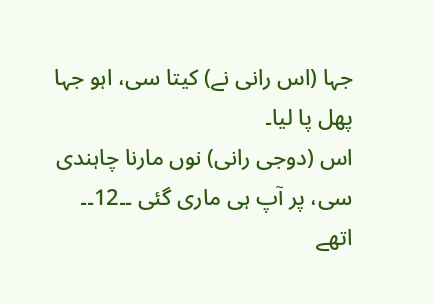جہا (اس رانی نے) کیتا سی، اہو جہا پھل پا لیا۔
اس (دوجی رانی) نوں مارنا چاہندی سی، پر آپ ہی ماری گئی ۔۔12۔۔
اتھے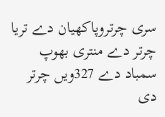سری چرتروپاکھیان دے تریا چرتر دے منتری بھوپ سمباد دے 327ویں چرتر دی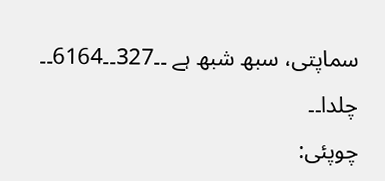سماپتی، سبھ شبھ ہے ۔۔327۔۔6164۔۔ چلدا۔۔
چوپئی: